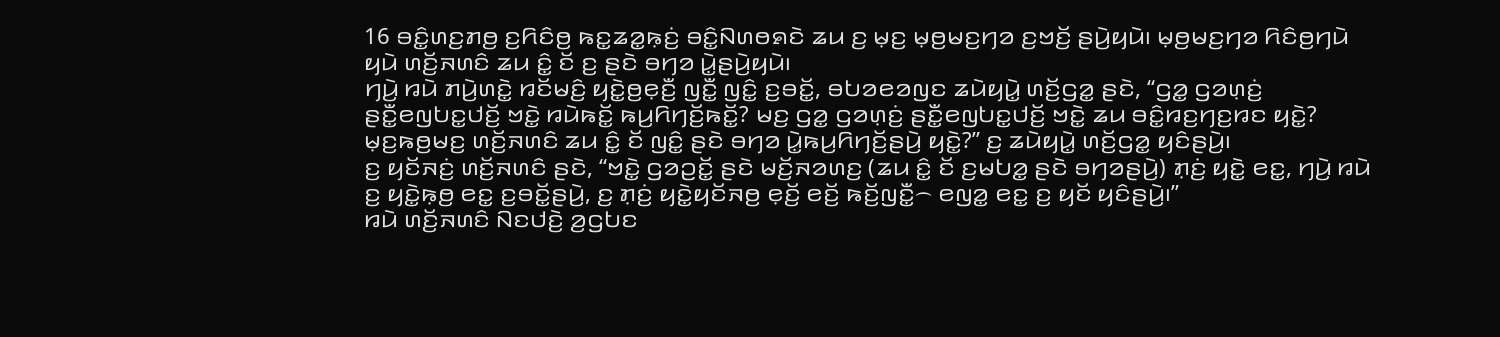16 ꤋꤢꤨ꤭ꤛꤢ꤬ꤊꤥ꤬ ꤢ꤬ꤖꤢꤨꤥ꤬ ꤒꤢ꤭ꤘꤤ꤭ꤒ꤫ꤢꤦ꤬ ꤋꤢꤨ꤭ꤡꤛꤥꤎꤢꤧ ꤘꤣ ꤢ꤬ ꤗ꤫ꤢ꤬ ꤗ꤫ꤥ꤬ꤗꤢ꤬ꤚꤤ ꤢ꤬ꤠꤢꤩ꤬ ꤔꤣꤧ꤬ꤟꤣꤧ꤯ ꤗ꤫ꤥ꤬ꤗꤢ꤬ꤚꤤ ꤖꤢꤨꤥ꤬ꤚꤣꤧ ꤟꤣꤧ ꤛꤢꤩ꤬ꤏꤛꤢꤨ ꤘꤣ ꤢꤨ꤭ ꤢꤩ ꤢ꤬ ꤔꤢꤧ ꤋꤚꤤ ꤣꤧ꤭ꤔꤣꤧ꤬ꤟꤣꤧ꤯
ꤚꤣꤧ꤬ ꤙꤣꤧ ꤊꤣꤧ꤬ꤛꤢꤧ꤭ ꤙꤢꤩꤗꤢꤨ꤬ ꤟꤢꤧ꤭ꤥ꤬ꤕ꤫ꤢꤪ꤬ ꤜꤢꤪ꤭ ꤜꤢꤨ꤭ ꤢ꤬ꤋꤢꤩ꤭, ꤋꤝꤤꤕꤤꤜꤢ ꤘꤣꤧꤟꤣꤧ꤭ ꤛꤢꤩ꤬ꤞꤤ꤭ ꤔꤢꤧ, “ꤞꤤ꤭ ꤞꤤꤛ꤫ꤢꤦ꤬ ꤔꤢꤪ꤭ꤕꤜꤝꤢ꤭ꤓꤢꤩ꤬ ꤠꤢꤧ꤭ ꤙꤣꤧꤒꤢꤩ꤭ ꤒꤣ꤬ꤖꤚꤢꤩ꤬ꤒꤢꤩ꤭? ꤗꤢ꤬ ꤞꤤ꤭ ꤞꤤꤛ꤫ꤢꤦ꤬ ꤔꤢꤪ꤭ꤕꤜꤝꤢ꤭ꤓꤢꤩ꤬ ꤠꤢꤧ꤭ ꤘꤣ ꤋꤢꤨ꤭ꤙꤢ꤬ꤚꤢ꤬ꤙꤢ ꤟꤢꤧ꤭? ꤗ꤫ꤢ꤬ꤒꤥ꤬ꤗꤢ꤬ ꤛꤢꤩ꤬ꤏꤛꤢꤨ ꤘꤣ ꤢꤨ꤭ ꤢꤩ ꤜꤢꤨ꤭ ꤔꤢꤧ ꤋꤚꤤ ꤣꤧ꤭ꤒꤣ꤬ꤖꤚꤢꤩ꤬ꤔꤣꤧ꤬ ꤟꤢꤧ꤭?” ꤢ꤬ ꤘꤣꤧꤟꤣꤧ꤭ ꤛꤢꤩ꤬ꤞꤤ꤭ ꤟꤢꤨꤔꤣꤧ꤬꤯
ꤢ꤬ ꤟꤢꤩꤏꤢꤦ꤬ ꤛꤢꤩ꤬ꤏꤛꤢꤨ ꤔꤢꤧ, “ꤠꤢꤧ꤭ ꤞꤤꤑꤢꤩ꤭ ꤔꤢꤧ ꤗꤢꤩ꤬ꤏꤤꤛꤢ꤬ (ꤘꤣ ꤢꤨ꤭ ꤢꤩ ꤢ꤬ꤗꤝꤤ꤭ ꤔꤢꤧ ꤋꤚꤤꤔꤣꤧ꤬) ꤊ꤫ꤢꤦ꤬ ꤟꤢꤧ꤭ ꤕꤢ꤭, ꤚꤣꤧ꤬ ꤙꤣꤧ ꤢ꤬ ꤟꤢꤧ꤭ꤒ꤫ꤥ꤬ ꤕꤢ꤭ ꤢ꤬ꤋꤢꤩ꤭ꤔꤣꤧ꤬, ꤢ꤬ ꤊ꤫ꤢꤦ꤬ ꤟꤢꤧ꤭ꤟꤢꤩꤏꤥ꤬ ꤕ꤫ꤢꤩ꤬ ꤕꤢꤩ꤬ ꤒꤢꤩ꤬ꤜꤢꤪ꤭꤮ ꤕꤜꤤ꤭ ꤕꤢ꤭ ꤢ꤬ ꤟꤢꤩ ꤟꤢꤨꤔꤣꤧ꤬꤯”
ꤙꤣꤧ ꤛꤢꤩ꤬ꤏꤛꤢꤨ ꤡꤢꤓꤢꤧ꤬ ꤤ꤬ꤞꤝꤢ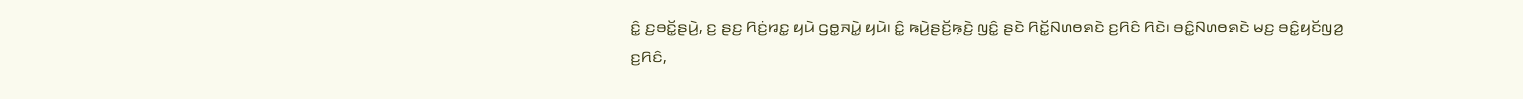ꤢꤨ꤭ ꤢ꤬ꤋꤢꤩ꤭ꤔꤣꤧ꤬, ꤢ꤬ ꤔꤢ꤬ ꤖꤢꤦ꤬ꤙꤢ꤭ ꤟꤣꤧ ꤞꤥ꤭ꤏꤣꤧ꤭ ꤟꤣꤧ꤯ ꤢꤨ꤭ ꤒꤣꤧ꤬ꤔꤢꤩ꤬ꤒ꤫ꤢꤧ꤬ ꤜꤢꤨ꤭ ꤔꤢꤧ ꤖꤢꤩ꤭ꤡꤛꤥꤎꤢꤧ ꤢ꤬ꤖꤢꤨ ꤖꤢꤧ꤯ ꤋꤢꤨ꤭ꤡꤛꤥꤎꤢꤧ ꤗꤢ꤬ ꤋꤢꤨ꤭ꤟꤢꤩꤜꤤ꤬ ꤢ꤬ꤖꤢꤨ,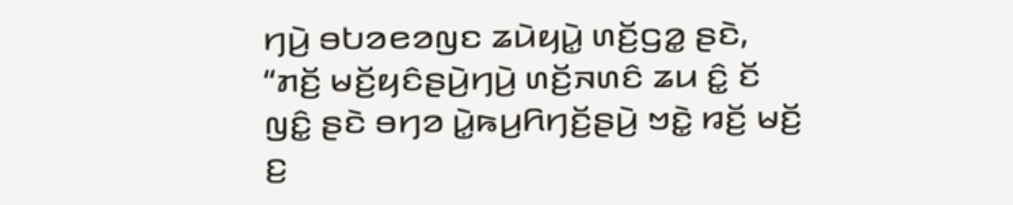ꤚꤣꤧ꤬ ꤋꤝꤤꤕꤤꤜꤢ ꤘꤣꤧꤟꤣꤧ꤭ ꤛꤢꤩ꤬ꤞꤤ꤭ ꤔꤢꤧ, “ꤊꤢꤩ꤬ ꤗꤢꤩ꤬ꤟꤢꤨꤔꤣꤧ꤬ꤚꤣꤧ꤬ ꤛꤢꤩ꤬ꤏꤛꤢꤨ ꤘꤣ ꤢꤨ꤭ ꤢꤩ ꤜꤢꤨ꤭ ꤔꤢꤧ ꤋꤚꤤ ꤣꤧ꤭ꤒꤣ꤬ꤖꤚꤢꤩ꤬ꤔꤣꤧ꤬ ꤠꤢꤧ꤭ ꤙꤢꤩ꤬ ꤗꤢꤩ꤬ ꤢ꤬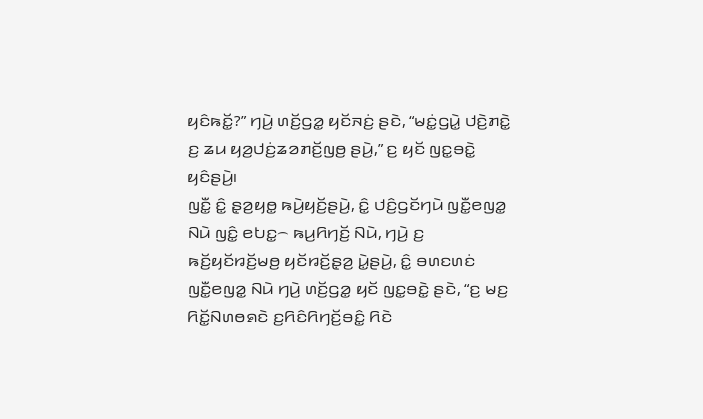ꤟꤢꤨꤒꤢꤩ꤭?” ꤚꤣꤧ꤬ ꤛꤢꤩ꤬ꤞꤤ꤭ ꤟꤢꤩꤏꤢꤦ꤬ ꤔꤢꤧ, “ꤗꤢꤦ꤭ꤞꤣꤧ꤭ ꤓꤢꤧ꤬ꤊꤢꤧ꤭ ꤢ꤬ ꤘꤣ ꤟꤤ꤬ꤓꤢꤦ꤬ꤘꤤꤊꤢꤩ꤬ꤜꤥ꤬ ꤔꤣꤧ꤬,” ꤢ꤬ ꤟꤢꤩ ꤜꤢ꤭ꤋꤢꤧ꤭ ꤟꤢꤨꤔꤣꤧ꤬꤯
ꤜꤢꤪ꤭ ꤢꤨ꤭ ꤔ꤫ꤤ꤬ꤟꤥ꤭ ꤒꤣꤧ꤬ꤟꤢꤩ꤬ꤔꤣꤧ꤬, ꤢꤨ꤭ ꤓꤢꤨ꤬ꤞꤢꤩꤚꤣꤧ ꤜꤢꤪ꤭ꤕꤜꤤ꤭ ꤡꤣꤧ ꤜꤢꤨ꤭ ꤕꤝꤢ꤭꤮ ꤒꤣ꤬ꤖꤚꤢꤩ꤬ ꤡꤣꤧ, ꤚꤣꤧ꤬ ꤢ꤬ ꤒꤢꤩ꤬ꤟꤢꤩꤙꤢꤩ꤬ꤗꤥ꤬ ꤟꤢꤩꤙꤢꤩ꤬ꤔ꤫ꤤ꤬ ꤣꤧ꤭ꤔꤣꤧ꤬, ꤢꤨ꤭ ꤋꤛꤢꤛꤢꤦ ꤜꤢꤪ꤭ꤕꤜꤤ꤭ ꤡꤣꤧ ꤚꤣꤧ꤬ ꤛꤢꤩ꤬ꤞꤤ꤭ ꤟꤢꤩ ꤜꤢ꤭ꤋꤢꤧ꤭ ꤔꤢꤧ, “ꤢ꤬ ꤗꤢ꤬ ꤖꤢꤩ꤭ꤡꤛꤥꤎꤢꤧ ꤢ꤬ꤖꤢꤨꤖꤚꤢꤩ꤬ꤋꤢꤨ꤭ ꤖꤢꤧ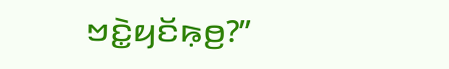ꤠꤢꤧ꤭ꤟꤢꤩꤒ꤫ꤥ꤬?”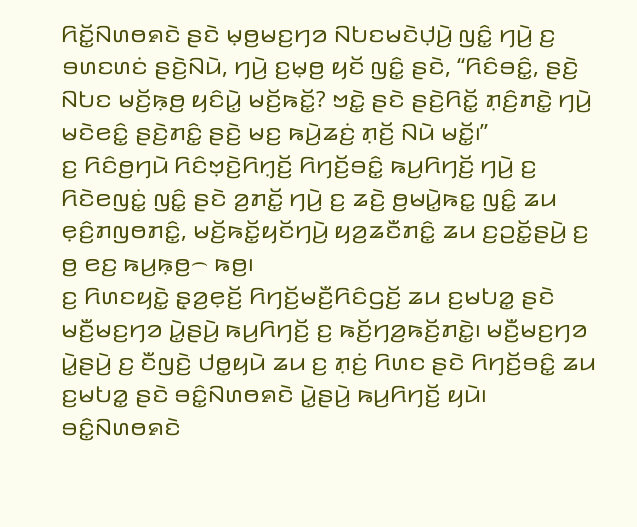ꤖꤢꤩ꤭ꤡꤛꤥꤎꤢꤧ ꤔꤢꤧ ꤗ꤫ꤥ꤬ꤗꤢ꤬ꤚꤤ ꤡꤝꤢꤗꤢꤧꤓ꤫ꤣꤧ꤬ ꤜꤢꤨ꤭ ꤚꤣꤧ꤬ ꤢ꤬ ꤋꤛꤢꤛꤢꤦ ꤔꤢꤧ꤬ꤡꤣꤧ, ꤚꤣꤧ꤬ ꤢ꤬ꤗ꤫ꤥ꤬ ꤟꤢꤩ ꤜꤢꤨ꤭ ꤔꤢꤧ, “ꤖꤢꤨꤋꤢꤨ꤭, ꤔꤢꤧ꤬ ꤡꤝꤢ ꤗꤢꤩ꤬ꤒ꤫ꤥ꤬ ꤟꤢꤨꤣꤧ꤭ ꤗꤢꤩ꤬ꤒꤢꤩ꤭? ꤠꤢꤧ꤭ ꤔꤢꤧ ꤔꤢꤧ꤬ꤖꤢꤩ꤭ ꤊ꤫ꤢꤨ꤬ꤊꤢꤧ꤭ ꤚꤣꤧ꤬ ꤗꤢꤧꤕꤢꤨ꤭ ꤔꤢꤧ꤬ꤊꤢꤨ꤭ ꤔꤢꤧ꤬ ꤗꤢ꤬ ꤒꤣꤧ꤬ꤘꤢꤦ꤬ ꤊ꤫ꤢꤩ꤬ ꤡꤣꤧ ꤗꤢꤩ꤭꤯”
ꤢ꤬ ꤖꤢꤨꤥ꤬ꤚꤣꤧ ꤖꤢꤨꤠ꤫ꤢꤧ꤬ꤖꤚ꤫ꤢꤩ꤬ ꤖꤚꤢꤩ꤬ꤋꤢꤨ꤭ ꤒꤣ꤬ꤖꤚꤢꤩ꤬ ꤚꤣꤧ꤬ ꤢ꤬ ꤖꤢꤧꤕꤜꤢꤦ꤭ ꤜꤢꤨ꤭ ꤔꤢꤧ ꤤ꤬ꤊꤢꤩ꤭ ꤚꤣꤧ꤬ ꤢ꤬ ꤘꤢꤧ꤬ ꤥ꤬ꤗꤣꤧ꤭ꤒꤢ꤭ ꤜꤢꤨ꤭ ꤘꤣ ꤕ꤫ꤢꤨ꤬ꤊꤜꤥꤊꤢꤨ꤭, ꤗꤢꤩ꤬ꤒꤢꤩ꤭ꤟꤢꤩꤚꤣꤧ꤬ ꤟꤤ꤬ꤘꤢꤪꤊꤢꤨ꤭ ꤘꤣ ꤢ꤬ꤑꤢꤩ꤭ꤔꤣꤧ꤬ ꤢ꤬ ꤥ꤬ ꤕꤢ꤬ ꤒꤣ꤬ꤒ꤫ꤥ꤬꤮ ꤒꤥ꤬꤯
ꤢ꤬ ꤖꤛꤢꤟꤢꤧ꤭ ꤔ꤫ꤤ꤬ꤕ꤫ꤢꤩ꤬ ꤖꤚꤢꤩ꤬ꤗꤢꤪ꤬ꤖꤢꤨꤞꤢꤩ꤬ ꤘꤣ ꤢ꤬ꤗꤝꤤ꤭ ꤔꤢꤧ ꤗꤢꤪ꤬ꤗꤢ꤬ꤚꤤ ꤣꤧ꤭ꤔꤣꤧ꤬ ꤒꤣ꤬ꤖꤚꤢꤩ꤬ ꤢ꤬ ꤒꤢꤩ꤬ꤚꤤ꤬ꤒꤢꤩ꤬ꤊꤢꤧ꤭꤯ ꤗꤢꤪ꤬ꤗꤢ꤬ꤚꤤ ꤣꤧ꤭ꤔꤣꤧ꤬ ꤢ꤬ ꤢꤪꤜꤢꤧ꤬ ꤓꤥ꤭ꤟꤣꤧ ꤘꤣ ꤢ꤬ ꤊ꤫ꤢꤦ꤬ ꤖꤛꤢ ꤔꤢꤧ ꤖꤚꤢꤩ꤬ꤋꤢꤨ꤭ ꤘꤣ ꤢ꤬ꤗꤝꤤ꤭ ꤔꤢꤧ ꤋꤢꤨ꤭ꤡꤛꤥꤎꤢꤧ ꤣꤧ꤭ꤔꤣꤧ꤬ ꤒꤣ꤬ꤖꤚꤢꤩ꤬ ꤟꤣꤧ꤯ ꤋꤢꤨ꤭ꤡꤛꤥꤎꤢꤧ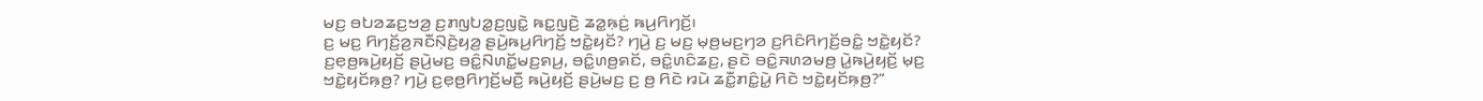ꤗꤢ꤬ ꤋꤝꤤꤘꤢ꤬ꤠꤤ꤬ ꤢ꤬ꤊꤜꤝꤤ꤭ꤢ꤬ꤜꤢꤧ꤭ ꤒꤢ꤭ꤜꤢꤧ꤬ ꤘꤤ꤭ꤒ꤫ꤢꤦ꤬ ꤒꤣ꤬ꤖꤚꤢꤩ꤬꤯
ꤢ꤬ ꤗꤢ꤬ ꤖꤚꤢꤩ꤬ꤤ꤬ꤏꤢꤪꤡ꤫ꤢꤧ꤬ꤟꤤ꤬ ꤔꤣꤧ꤬ꤒꤣ꤬ꤖꤚꤢꤩ꤬ ꤠꤢꤧ꤭ꤟꤢꤩ? ꤚꤣꤧ꤬ ꤢ꤬ ꤗꤢ꤬ ꤗ꤫ꤥ꤬ꤗꤢ꤬ꤚꤤ ꤢ꤬ꤖꤢꤨꤖꤚꤢꤩ꤬ꤋꤢꤨ꤭ ꤠꤢꤧ꤭ꤟꤢꤩ? ꤢ꤬ꤕ꤫ꤥ꤬ꤒꤣꤧ꤬ꤟꤢꤩ꤬ ꤔꤣꤧ꤬ꤗꤢ꤬ ꤋꤢꤨ꤭ꤡꤛꤢꤩ꤭ꤗꤢ꤬ꤎꤣ꤬, ꤋꤢꤨ꤭ꤛꤥ꤬ꤎꤢꤩ, ꤋꤢꤨ꤭ꤛꤢꤨꤘꤢ꤬, ꤔꤢꤧ ꤋꤢꤨ꤭ꤏꤛꤤꤗꤥ꤬ ꤣꤧ꤭ꤒꤣꤧ꤬ꤟꤢꤩ꤬ ꤗ꤫ꤢ꤬ ꤠꤢꤧ꤭ꤟꤢꤩꤒ꤫ꤥ꤬? ꤚꤣꤧ꤬ ꤢ꤬ꤕ꤫ꤥ꤬ꤖꤚꤢꤩ꤬ꤗꤢꤪ꤬ ꤒꤣꤧ꤬ꤟꤢꤩ꤬ ꤔꤣꤧ꤬ꤗꤢ꤬ ꤢ꤬ ꤥ꤬ ꤖꤢꤧ ꤙꤣꤧ ꤘꤢꤪ꤭ꤊꤢꤨ꤭ꤣꤧ꤭ ꤖꤢꤧ ꤠꤢꤧ꤭ꤟꤢꤩꤒ꤫ꤥ꤬?”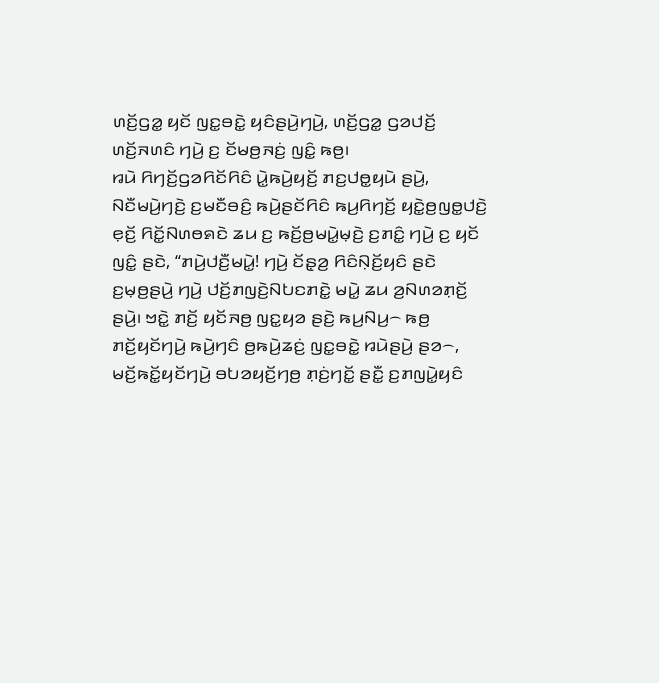ꤛꤢꤩ꤬ꤞꤤ꤭ ꤟꤢꤩ ꤜꤢ꤭ꤋꤢꤧ꤭ ꤟꤢꤨꤔꤣꤧ꤬ꤚꤣꤧ꤬, ꤛꤢꤩ꤬ꤞꤤ꤭ ꤞꤤꤓꤢꤩ꤬ ꤛꤢꤩ꤬ꤏꤛꤢꤨ ꤚꤣꤧ꤬ ꤢ꤬ ꤢꤩꤗꤥ꤬ꤏꤢꤦ꤬ ꤜꤢꤨ꤭ ꤒꤥ꤬꤯
ꤙꤣꤧ ꤖꤚꤢꤩ꤬ꤞꤤꤖꤢꤩꤖꤢꤨ ꤣꤧ꤭ꤒꤣꤧ꤬ꤟꤢꤩ꤬ ꤊꤢ꤬ꤓꤥ꤭ꤟꤣꤧ ꤔꤣꤧ꤬, ꤡꤢꤪꤗꤣꤧ꤬ꤚꤢꤧ꤬ ꤢ꤬ꤗꤢꤪꤋꤢꤨ꤬ ꤒꤣꤧ꤬ꤔꤢꤩꤖꤢꤨ ꤒꤣ꤬ꤖꤚꤢꤩ꤬ ꤟꤢꤧ꤭ꤥ꤬ꤜꤥ꤭ꤓꤢꤧ꤬ ꤕ꤫ꤢꤩ꤬ ꤖꤢꤩ꤭ꤡꤛꤥꤎꤢꤧ ꤘꤣ ꤢ꤬ ꤒꤢꤩ꤬ꤥ꤬ꤗꤣꤧ꤭ꤗ꤫ꤢꤧ꤬ ꤢ꤬ꤊꤢꤨ꤭ ꤚꤣꤧ꤬ ꤢ꤬ ꤟꤢꤩ ꤜꤢꤨ꤭ ꤔꤢꤧ, “ꤊꤣꤧ꤬ꤓꤢꤪ꤬ꤗꤣꤧ꤭! ꤚꤣꤧ꤬ ꤢꤩꤔ꤫ꤤ꤬ ꤖꤢꤨꤡ꤫ꤢꤩ꤬ꤟꤢꤨ ꤔꤢꤧ ꤢ꤬ꤗ꤫ꤥ꤬ꤔꤣꤧ꤬ ꤚꤣꤧ꤬ ꤓꤢꤩ꤬ꤊꤜꤢꤧ꤬ꤡꤝꤢꤊꤢꤧ꤭ ꤗꤣꤧ꤭ ꤘꤣ ꤤ꤬ꤡꤛꤤꤊ꤫ꤢꤩ꤬ ꤔꤣꤧ꤬꤯ ꤠꤢꤧ꤭ ꤊꤢꤩ꤬ ꤟꤢꤩꤏꤥ꤬ ꤜꤢ꤭ꤟꤤ ꤔꤢꤧ꤬ ꤒꤣ꤬ꤡꤣ꤬꤮ ꤒꤥ꤬ ꤊꤢꤩ꤬ꤟꤢꤩꤚꤣꤧ꤬ ꤒꤣꤧ꤬ꤚꤢꤨ ꤥ꤬ꤒꤣꤧ꤬ꤘꤢꤦ꤬ ꤜꤢ꤭ꤋꤢꤧ꤭ ꤙꤣꤧꤔꤣꤧ꤬ ꤔꤤ꤮, ꤗꤢꤩ꤬ꤒꤢꤩ꤭ꤟꤢꤩꤚꤣꤧ꤬ ꤋꤝꤤꤟꤢꤩ꤬ꤚꤥ꤬ ꤊ꤫ꤢꤦ꤬ꤚꤢꤩ꤭ ꤔꤢꤪ꤭ ꤢ꤬ꤊꤜꤣꤧ꤭ꤟꤢꤨ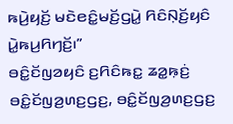ꤒꤣꤧ꤬ꤟꤢꤩ꤬ ꤗꤢꤧꤕꤢꤨ꤭ꤗꤢꤩ꤬ꤞꤣꤧ꤭ ꤖꤢꤨꤡ꤫ꤢꤩ꤬ꤟꤢꤨ ꤣꤧ꤭ꤒꤣ꤬ꤖꤚꤢꤩ꤬꤯”
ꤋꤢꤨ꤭ꤢꤩꤜꤤꤟꤢꤨ ꤢ꤬ꤖꤢꤨꤒꤢ꤭ ꤘꤤ꤭ꤒ꤫ꤢꤦ꤬ ꤋꤢꤨ꤭ꤢꤩꤜꤤ꤬ꤛꤢ꤬ꤞꤢ꤬, ꤋꤢꤨ꤭ꤢꤩꤜꤤ꤬ꤛꤢ꤬ꤞꤢ꤬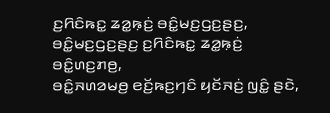ꤢ꤬ꤖꤢꤨꤒꤢ꤭ ꤘꤤ꤭ꤒ꤫ꤢꤦ꤬ ꤋꤢꤨ꤭ꤗꤢ꤬ꤞꤢ꤬ꤔꤢ꤬, ꤋꤢꤨ꤭ꤗꤢ꤬ꤞꤢ꤬ꤔꤢ꤬ ꤢ꤬ꤖꤢꤨꤒꤢ꤭ ꤘꤤ꤭ꤒ꤫ꤢꤦ꤬ ꤋꤢꤨ꤭ꤛꤢ꤬ꤊꤥ꤬,
ꤋꤢꤨ꤭ꤏꤛꤤꤗꤥ꤬ ꤕꤢꤩ꤬ꤒꤢ꤬ꤚꤢꤨ ꤟꤢꤩꤏꤢꤦ꤬ ꤜꤢꤨ꤭ ꤔꤢꤧ,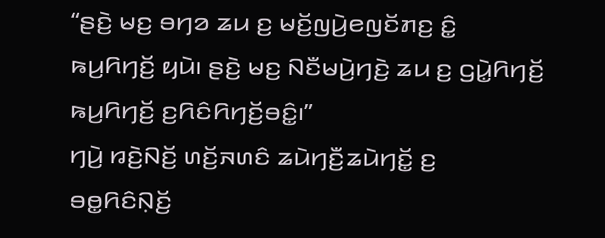“ꤔꤢꤧ꤬ ꤗꤢ꤬ ꤋꤚꤤ ꤘꤣ ꤢ꤬ ꤗꤢꤩ꤬ꤜꤣꤧ꤬ꤕꤜꤢꤩꤊꤢ꤬ ꤢꤨ꤭ ꤒꤣ꤬ꤖꤚꤢꤩ꤬ ꤟꤣꤧ꤯ ꤔꤢꤧ꤬ ꤗꤢ꤬ ꤡꤢꤪꤗꤣꤧ꤬ꤚꤢꤧ꤬ ꤘꤣ ꤢ꤬ ꤞꤣꤧ꤭ꤖꤚꤢꤩ꤬ ꤒꤣ꤬ꤖꤚꤢꤩ꤬ ꤢ꤬ꤖꤢꤨꤖꤚꤢꤩ꤬ꤋꤢꤨ꤭꤯”
ꤚꤣꤧ꤬ ꤙꤢꤧ꤬ꤡꤢꤩ꤬ ꤛꤢꤩ꤬ꤏꤛꤢꤨ ꤘꤣꤧꤚꤢꤪ꤬ꤘꤣꤧꤚꤢꤩ꤭ ꤢ꤬ ꤋꤥ꤭ꤖꤢꤨꤡ꤫ꤢꤩ꤬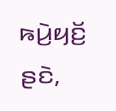ꤒꤣꤧ꤬ꤟꤢꤩ꤬ ꤔꤢꤧ,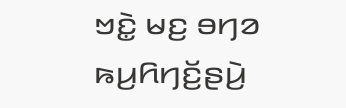ꤠꤢꤧ꤭ ꤗꤢ꤬ ꤋꤚꤤ ꤒꤣ꤬ꤖꤚꤢꤩ꤬ꤔꤣꤧ꤬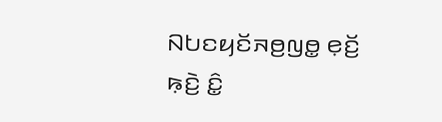ꤡꤝꤢꤟꤢꤩꤏꤥ꤬ꤜꤥ꤭ ꤕ꤫ꤢꤩ꤬ ꤒ꤫ꤢꤧ꤬ ꤢꤨ꤭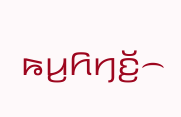ꤒꤣ꤬ꤖꤚꤢꤩ꤬꤮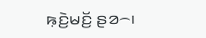ꤒ꤫ꤢꤧ꤬ꤗꤢꤩ꤬ ꤔꤤ꤮꤯